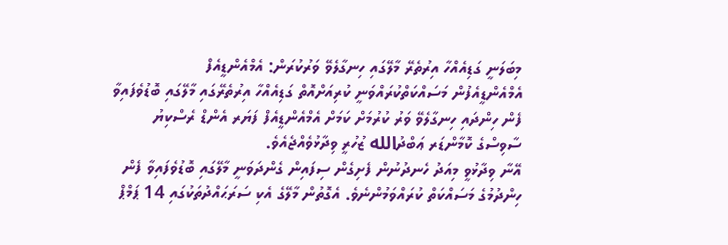މިބަލަނީ ގަޑިއެއްހާ އިރުތެރޭ މާލޭގައި ހިނގާލެވޭ ވަރުކުރަން: އެމްއެންޑީއެފް
އެމްއެންޑީއެފުން މަސައްކަތްކުރައްވަނީ ކުރިއަށްއޮތް ގަޑިއެއްހާ އިރުތެރޭގައި މާލޭގައި ބޮޑުވެފައިވާ ފެން ހިންދައި ހިނގާލެވޭ ވަރު ކުރުމަށް ކަމަށް އެމްއެންޑީއެފް ފަޔަރ އެންޑް ރެސްކިޔު ސާވިސްގެ ކޮމާންޑަރ ޢަބްދުالله ޒުހުރީ ވިދާޅުވެއްޖެއެވެ.
އޭނާ ވިދާޅުވީ މިއަދު ހެނދުނުން ފެށިގެން ސިފައިން ގެންދަވަނީ މާލޭގައި ބޮޑުވެފައިވާ ފެން ހިންދުމުގެ މަސައްކަތް ކުރައްވަމުންނެވެ. އެގޮތުން މާލޭގެ އެކި ސަރަޙައްދުތަކުގައި 14 ޕަމްޕް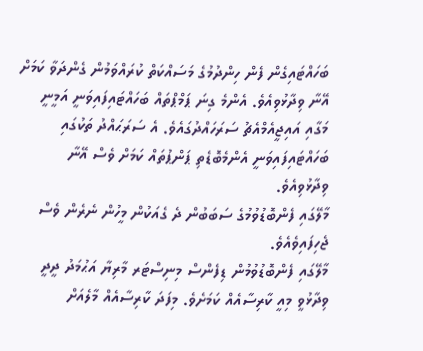ބަހައްޓައިގެން ފެން ހިންދުމުގެ މަސައްކަތް ކުރައްވަމުން ގެންދަވާ ކަމަށް އޭނާ ވިދާޅުވިއެވެ. އެންމެ ގިނަ ޕަމްޕްތައް ބަހައްޓައިފައިވަނީ އަމީނީ މަގާއި އައިޖީއެމްއެޗު ސަރަހައްދުގައެވެ. އެ ސަރަޙައްދު ތަކުގައި ބަހައްޓައިފައިވަނީ އެންމެބޮޑެތި ޕަންޕުތައް ކަމަށް ވެސް އޭނާ ވިދާޅުވިއެވެ.
މާލޭގައި ފެންބޮޑުވުމުގެ ސަބަބުން ދެ ގެއަކުން މީހުން ނެރެން ވެސް ޖެހިފައިވެއެވެ.
މާލޭގައި ފެންބޮޑުވުމުން ޑިފެންސް މިނިސްޓަރ މާރިޔާ އަޙުމަދު ދީދީ ވިދާޅުވީ މިއީ ކާރިސާއެއް ކަމަށެވެ. މިފަދަ ކާރިސާއެއް މާލެއަށް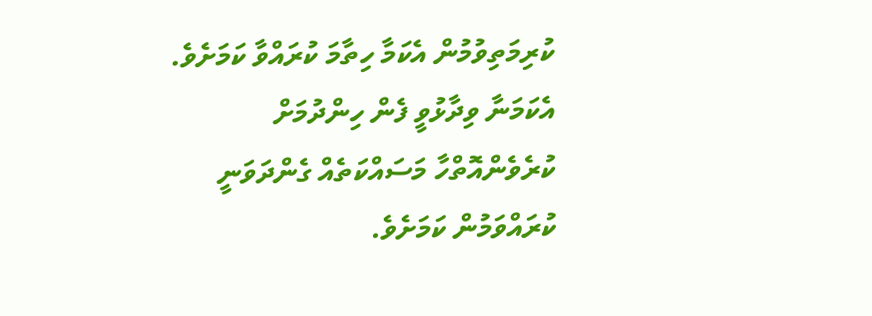ކުރިމަތިވުމުން އެކަމާ ހިތާމަ ކުރައްވާ ކަމަށެވެ. އެކަމަނާ ވިދާޅުވީ ފެން ހިންދުމަށް ކުރެވެންއޮތްހާ މަސައްކަތެއް ގެންދަވަނީ ކުރައްވަމުން ކަމަށެވެ.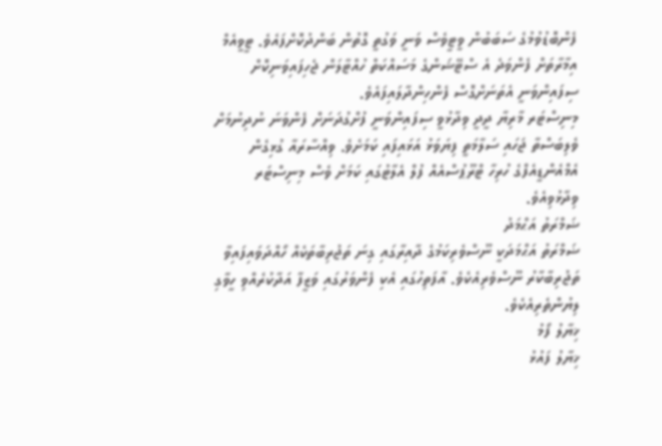ފެންބޮޑުވުމުގެ ސަބަބުން ވީޓީވެސް ވަނީ ވަގުތީ ގޮތުން ބަންދުކޮށްފައެވެ. ޓީވީއެމް އިމާރާތަށް ފެންވަދެ އެ ސްޓޭޝަންގެ މަސައްކަތް ހުއްޓާލަން ޖެހިފައިވަނިކޮށް ސިފައިންވަނީ އެތަނަށްގޮސް ފެންހިންދާލައިފައެވެ.
މިނިސްޓަރ މާރިޔާ ދީދީ ވިދާޅުވީ ސިފައިންވަނީ ފުށްގުދަނަށް ފެންވަނަ ނުދިނުމަށް ވެލިބަސްތާ ޖަހައި ސަލާމަތީ ފިޔަވަޅު އަޅައިފައި ކަމަށެވެ. ވިއްސާރައާ ގުޅިގެން އެމްއެންޑީއެފްގެ ހުރިހާ ޓްރޫޕުސްއެއް ފުލް އެލާޓުގައި ކަމަށް ވެސް މިނިސްޓަރ ވިދާޅުވިއެވެ.
ޟަމްރަތު އަޙްމަދު
ޟަމްރަތު އަޙްމަދަކީ ނޫސްވެރިކަމުގެ ދާއިރާގައި ގިނަ ތަޖުރިބާތަކެއް ހޯއްދަވައިފައިވާ ތަޖުރިބާކާރު ނޫސްވެރިއެކެވެ. އާފަތިހުގައި އެކި ފެންވަރުގައި ވަޒީފާ އަދާކުރެއްވި ހީވާގި ލިޔުންތެރިއެކެވެ.
ޚިޔާލު ފޯމު
ޚިޔާލު ފައުޅު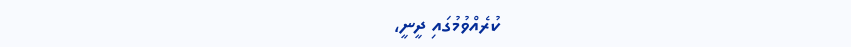ކުރެއްވުމުގައި ދީނީ،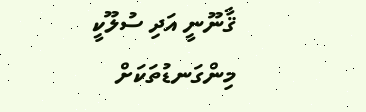ޤާނޫނީ އަދި ސުލޫކީ މިންގަނޑުތަކަށް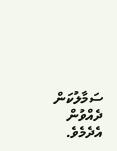ސަމާލުކަން ދެއްވުން އެދެމެވެ.